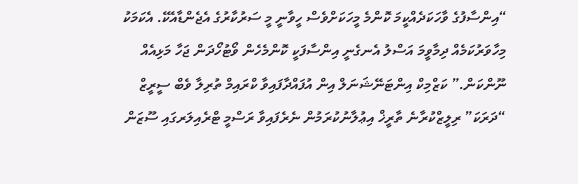“އިންސާފުގެ ވާހަކަދެއްކީމަ ކޮންމެ މީހަކަށްވެސް ހީވާނީ މީ ސަރުކާރުގެ އެޖެންޑާއެކޭ. އެކަމަކު މިހާވަރުކަމެއް ދިމާވީމަ އަސްލު އެނގެނީ އިންސާފަކީ ކޮންމެހެން ވޯޓުހޯދަން ޖަހާ މަޅިއެއް ނޫންކަން.” ކަޒްމިކް އިންޓަނޭޝަނަލް އިން އުފައްދާފައިވާ ކްރައިމް ތުރިލާ ވެބް ސީރީޒް “ދަރަކަ” ރިލީޒްކުރާނެ ތާރީޚް އިޢުލާނުކުރަމުން ނެރެފައިވާ ރަސްމީ ޓްރެއިލަރގައި ސޫޒަން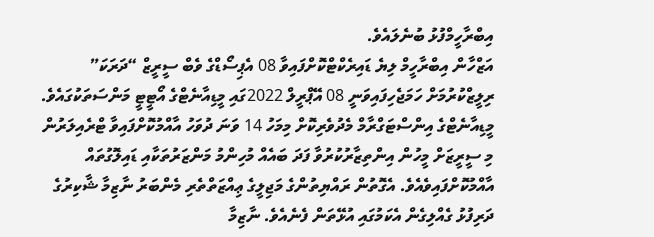އިބްރާހީމްފުޅު ބުނެލައެވެ.
އަޒްހާން އިބްރާހީމް ލިޔެ ޑައިރެކްޓްކޮށްފައިވާ 08 އެޕިސޯޑްގެ ވެބް ސީރީޒް “ދަރަކަ” ރިލީޒްކުރުމަށް ހަމަޖެހިފައިވަނީ 08 އޭޕްރީލް 2022ގައި މީޑިއާނެޓްގެ އޯޓީޓީ މަންސަތަކުގައެވެ.
މީޑިއާނެޓްގެ އިންސްޓަގްރާމް މެދުވެރިކޮށް މިމަހު 14 ވަނަ ދުވަހު އާއްމުކޮށްފައިވާ ޓްރެއިލަރުން މި ސީރީޒަށް މީހުން އިންތިޒާރުކުރުވާ ފަދަ ބައެއް މުހިންމު މަންޒަރުތަކާއި ޑައިލޮގުތައް އާއްމުކޮށްފައިވެއެވެ. އެގޮތުން ރައްޔިތުންގެ މަޖިލީގެ ޢިއްޒަތްތެރި މެންބަރު ނާޒިމާ ޝާކިރުގެ ދަރިފުޅު ގެއްލިގެން އެކަމުގައި އުޅޭތަން ފެނެއެވެ. ނާޒިމާ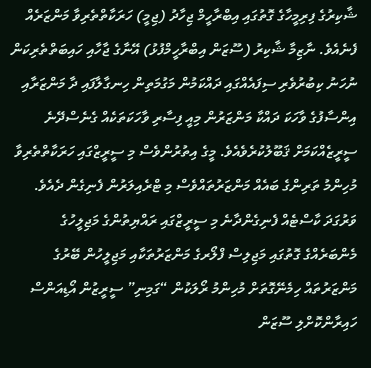ޝާކިރުގެ ފިރިމީހާގެ ގޮތުގައި އިބްރާހީމް ޖިހާދު (ޖިމީ) ހަރަކާތްތެރިވާ މަންޒަރެއް ފެނެއެވެ. ނާޒިމާ ޝާކިރު (ސޫޒަން އިބްރާހީމްފުޅު) އޭނާގެ ޖާހާއި ހައިބަތްތެރިކަން ނުހަނު ކިބުރުވެރި ސިފައެއްގައި ދައްކަމުން މަގުމަތިން ހިނގާލާފައި ދާ މަންޒަރާއި އިންސާފުގެ ވާހަކަ ދައްކާ މަންޒަރުން މިއީ ފިސާރި ވާހަކަތަކެއް ގެނެސްދޭނެ ސީރީޒެއްކަމަށް ޤަބޫލުކުރެވެއެވެ. މީގެ އިތުރުންވެސް މި ސީރީޒްގައި ހަރަކާތްތެރިވާ މުހިންމު ތަރިންގެ ބައެއް މަންޒަރުތައްވެސް މި ޓްރެއިލަރުން ފެނިގެން ދެއެވެ.
ވަރުގަދަ ކާސްޓެއް ފެނިގެންދާނެ މި ސީރީޒްގައި ރައްޔިތުންގެ މަޖިލީހުގެ މެންބަރެއްގެ ގޮތުގައި މަޖިލިސް ފްލޯރގެ މަންޒަރުތަކާއި މަޖިލީހުން ބޭރުގެ މަންޒަރުތައް ހިމެނޭގޮތަށް މުހިންމު ރޯލަކުން “ގަމިނި” ސީރީޒުން އޯޑިއަންސް ހައިރާންކޮށްލި ސޫޒަން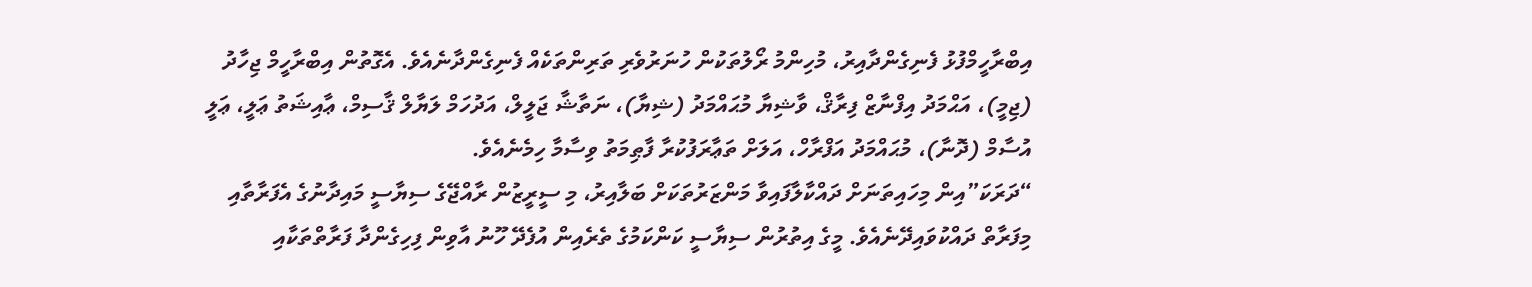އިބްރާހީމްފުޅު ފެނިގެންދާއިރު، މުހިންމު ރޯލުތަކުން ހުނަރުވެރި ތަރިންތަކެއް ފެނިގެންދާނެއެވެ. އެގޮތުން އިބްރާހީމް ޖިހާދު (ޖިމީ)، އަޙްމަދު އިފްނާޒް ފިރާޤް، ވާޝިޔާ މުޙައްމަދު (ޝިޔާ)، ނަތާޝާ ޖަލީލް، އަދުހަމް ލަޔާލް ޤާސިމް، ޢާއިޝަތު ޢަލީ، ޢަލީ އުސާމް (ދޮނާ)، މުޙައްމަދު އަފްރާހް، އަލަށް ތަޢާރަފުކުރާ ފާޠިމަތު ވިސާމާ ހިމެނެއެވެ.
“ދަރަކަ”އިން މިހައިތަނަށް ދައްކާލާފައިވާ މަންޒަރުތަކަށް ބަލާއިރު، މި ސީރީޒުން ރާއްޖޭގެ ސިޔާސީ މައިދާނުގެ އެފަރާތާއި މިފަރާތް ދައްކުވައިދޭނެއެވެ. މީގެ އިތުރުން ސިޔާސީ ކަންކަމުގެ ތެރެއިން އުފެދޭ ހޫނު އާވިން ފިހިގެންދާ ފަރާތްތަކާއި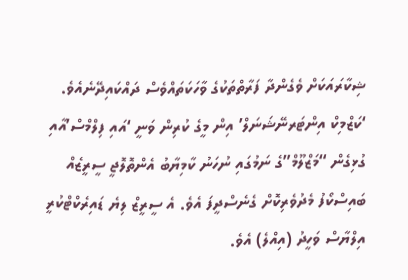ޝިކާރައަކަށް ވެގެންދާ ފަރާތްތަކުގެ ވާހަކަތައްވެސް ދައްކައިދޭނެއެވެ.
‘ކަޒްމިކް އިންޓަރނޭޝަނަލް’ އިން މީގެ ކުރިން ވަނީ ‘އައި ފިލްމްސް’އާއި ގުޅިގެން “މަޒްލޫމް”ގެ ނަމުގައި ނުހަނު ކާމިޔާބު އެންތޮލޮޖީ ސީރީޒެއް ބައިސްކޯފު މެދުވެރިކޮށް ގެނެސްދީފަ އެވެ. އެ ސީރީޒް ލިޔެ ޑައިރެކްޓްކުރީ އިލްޔާސް ވަހީދު (އިއްލެ) އެވެ.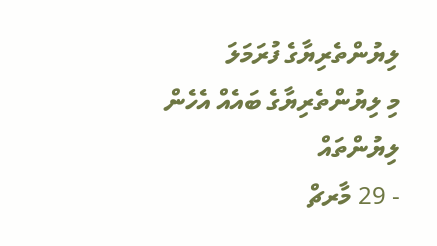ލިޔުންތެރިޔާގެ ފުރަމަލަ
މި ލިޔުންތެރިޔާގެ ބައެއް އެހެން ލިޔުންތައް
- 29 މާރޗް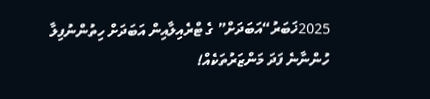2025ޚަބަރު“އަބަދަށް” ގެ ޓްރެއިލާއިން އަބަދަށް ހިތުންނުފިލާ ހުންނާނެ ފަދަ މަންޒަރުތަކެއް!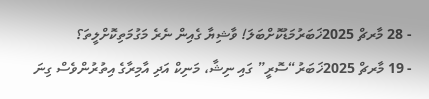- 28 މާރޗް 2025ޚަބަރުމަޑުކޮށްބަލަ! ވާޝިޔާ ގެއިން ނެރެ މަގުމަތިކޮށްލީތަ؟
- 19 މާރޗް 2025ޚަބަރު“ސޮރީ” ގައި ނިޝާ، މަނިކް އަދި އާމިރާގެ އިތުރުންވެސް ގިނަ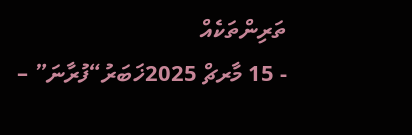ތަރިންތަކެއް
- 15 މާރޗް 2025ޚަބަރު“ފުރާނަ” –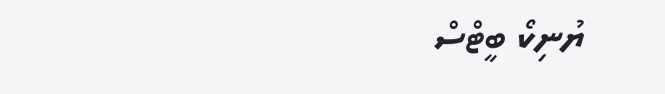ޔުނިކޯ ބީޓްސް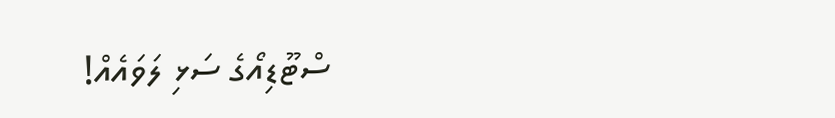ސްޓޫޑިއޯގެ ސަޅި ލަވައެއް!